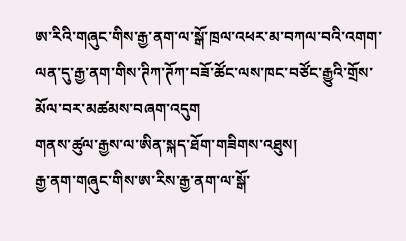ཨ་རིའི་གཞུང་གིས་རྒྱ་ནག་ལ་སྒོ་ཁྲལ་འཕར་མ་བཀལ་བའི་འགག་ལན་དུ་རྒྱ་ནག་གིས་ཊིཀ་ཊོཀ་བཟོ་ཚོང་ལས་ཁང་བཙོང་རྒྱུའི་གྲོས་མོལ་བར་མཚམས་བཞག་འདུག
གནས་ཚུལ་རྒྱས་ལ་ཨིན་སྐད་ཐོག་གཟིགས་འཐུས།
རྒྱ་ནག་གཞུང་གིས་ཨ་རིས་རྒྱ་ནག་ལ་སྒོ་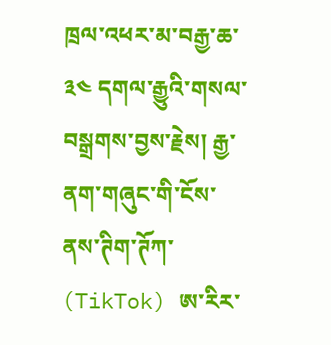ཁྲལ་འཕར་མ་བརྒྱ་ཆ་ ༣༤ དགལ་རྒྱུའི་གསལ་བསྒྲགས་བྱས་རྗེས། རྒྱ་ནག་གཞུང་གི་ངོས་ནས་ཊིག་ཊོཀ་ (TikTok) ཨ་རིར་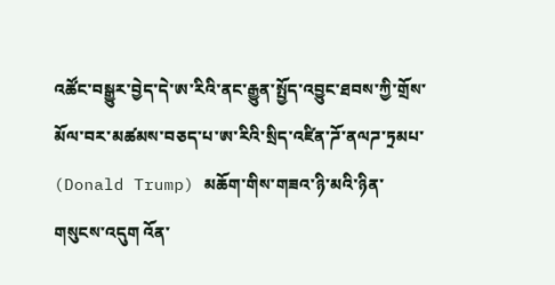འཚོང་བསྒྱུར་བྱེད་དེ་ཨ་རིའི་ནང་རྒྱུན་སྤྱོད་འབྱུང་ཐབས་ཀྱི་གྲོས་མོལ་བར་མཚམས་བཅད་པ་ཨ་རིའི་སྲིད་འཛིན་ཌོ་ནལཌ་ཏྲམཔ་ (Donald Trump) མཆོག་གིས་གཟའ་ཉི་མའི་ཉིན་གསུངས་འདུག འོན་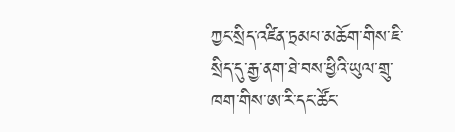ཀྱང་སྲིད་འཛིན་ཏྲམཔ་མཆོག་གིས་ཇི་སྲིད་དུ་རྒྱ་ནག་ཐེ་བས་ཕྱིའི་ཡུལ་གྲུ་ཁག་གིས་ཨ་རི་དང་ཚོང་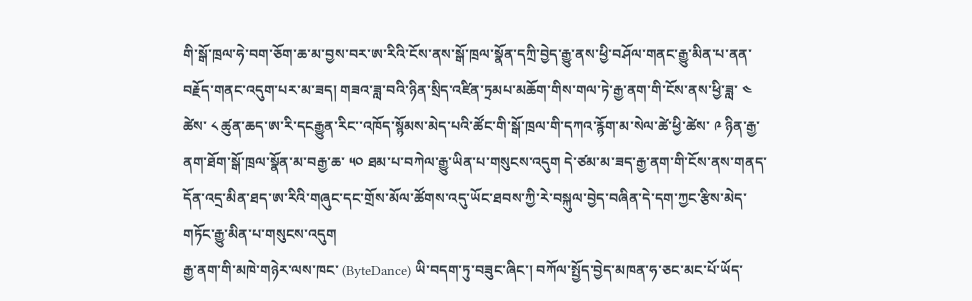གི་སྒོ་ཁྲལ་ཧེ་བག་ཅོག་ཆ་མ་བྱས་བར་ཨ་རིའི་ངོས་ནས་སྒོ་ཁྲལ་སྣོན་དཀྲི་བྱེད་རྒྱུ་ནས་ཕྱི་བཤོལ་གནང་རྒྱུ་མིན་པ་ནན་བརྗོད་གནང་འདུག་པར་མ་ཟད། གཟའ་ཟླ་བའི་ཉིན་སྲིད་འཛིན་ཏྲམཔ་མཆོག་གིས་གལ་ཏེ་རྒྱ་ནག་གི་ངོས་ནས་ཕྱི་ཟླ་ ༤ ཚེས་ ༨ ཚུན་ཆད་ཨ་རི་དངརྒྱུན་རིང་་འཁོད་སྙོམས་མེད་པའི་ཚོང་གི་སྒོ་ཁྲལ་གི་དཀའ་རྙོག་མ་སེལ་ཚེ་ཕྱི་ཚེས་ ༩ ཉིན་རྒྱ་ནག་ཐོག་སྒོ་ཁྲལ་སྣོན་མ་བརྒྱ་ཆ་ ༥༠ ཐམ་པ་བཀེལ་རྒྱུ་ཡིན་པ་གསུངས་འདུག དེ་ཙམ་མ་ཟད་རྒྱ་ནག་གི་ངོས་ནས་གནད་དོན་འདྲ་མིན་ཐད་ཨ་རིའི་གཞུང་དང་གྲོས་མོལ་ཚོགས་འདུ་ཡོང་ཐབས་ཀྱི་རེ་བསྐུལ་བྱེད་བཞིན་དེ་དག་ཀྱང་རྩིས་མེད་གཏོང་རྒྱུ་མིན་པ་གསུངས་འདུག
རྒྱ་ནག་གི་མཁེ་གཉེར་ལས་ཁང་ (ByteDance) ཡི་བདག་ཏུ་བཟུང་ཞིང་། བཀོལ་སྤྱོད་བྱེད་མཁན་ཧ་ཅང་མང་པོ་ཡོད་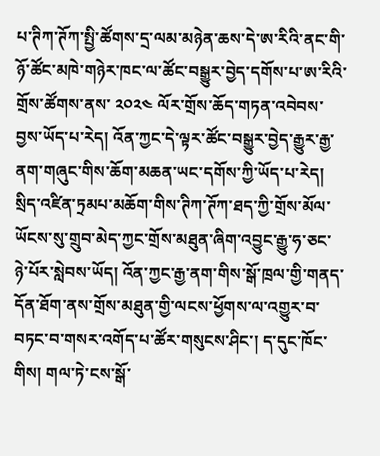པ་ཊིཀ་ཊོཀ་སྤྱི་ཚོགས་དྲ་ལམ་མཉེན་ཆས་དེ་ཨ་རིའི་ནང་གི་ཉོ་ཚོང་མཁེ་གཉེར་ཁང་ལ་ཚོང་བསྒྱུར་བྱེད་དགོས་པ་ཨ་རིའི་གྲོས་ཚོགས་ནས་ ༢༠༢༤ ལོར་གྲོས་ཆོད་གཏན་འབེབས་བྱས་ཡོད་པ་རེད། འོན་ཀྱང་དེ་ལྟར་ཚོང་བསྒྱུར་བྱེད་རྒྱུར་རྒྱ་ནག་གཞུང་གིས་ཆོག་མཆན་ཡང་དགོས་ཀྱི་ཡོད་པ་རེད།
སྲིད་འཛིན་ཏྲམཔ་མཆོག་གིས་ཊིཀ་ཊོཀ་ཐད་ཀྱི་གྲོས་མོལ་ཡོངས་སུ་གྲུབ་མེད་ཀྱང་གྲོས་མཐུན་ཞིག་འབྱུང་རྒྱུ་ཧ་ཅང་ཉེ་པོར་སླེབས་ཡོད། འོན་ཀྱང་རྒྱ་ནག་གིས་སྒོ་ཁྲལ་གྱི་གནད་དོན་ཐོག་ནས་གྲོས་མཐུན་གྱི་ལངས་ཕྱོགས་ལ་འགྱུར་བ་བཏང་བ་གསར་འགོད་པ་ཚོར་གསུངས་ཤིང་། ད་དུང་ཁོང་གིས། གལ་ཏེ་ངས་སྒོ་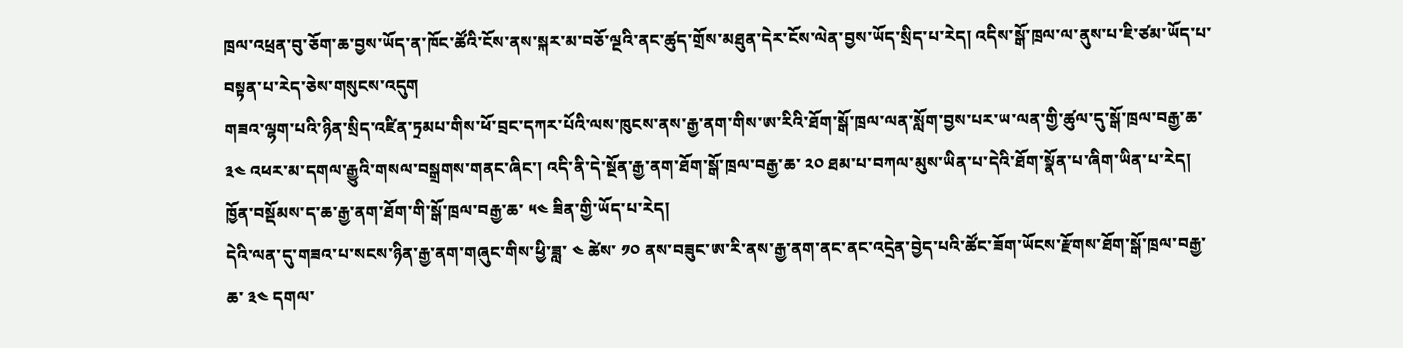ཁྲལ་འཕྲན་བུ་ཅོག་ཆ་བྱས་ཡོད་ན་ཁོང་ཚོའི་ངོས་ནས་སྐར་མ་བཅོ་ལྔའི་ནང་ཚུད་གྲོས་མཐུན་དེར་ངོས་ལེན་བྱས་ཡོད་སྲིད་པ་རེད། འདིས་སྒོ་ཁྲལ་ལ་ནུས་པ་ཇི་ཙམ་ཡོད་པ་བསྟན་པ་རེད་ཅེས་གསུངས་འདུག
གཟའ་ལྷག་པའི་ཉིན་སྲིད་འཛིན་ཏྲམཔ་གིས་ཕོ་བྲང་དཀར་པོའི་ལས་ཁུངས་ནས་རྒྱ་ནག་གིས་ཨ་རིའི་ཐོག་སྒོ་ཁྲལ་ལན་སློག་བྱས་པར་ཡ་ལན་གྱི་ཚུལ་དུ་སྒོ་ཁྲལ་བརྒྱ་ཆ་ ༣༤ འཕར་མ་དགལ་རྒྱུའི་གསལ་བསྒྲགས་གནང་ཞིང་། འདི་ནི་དེ་སྔོན་རྒྱ་ནག་ཐོག་སྒོ་ཁྲལ་བརྒྱ་ཆ་ ༢༠ ཐམ་པ་བཀལ་མུས་ཡིན་པ་དེའི་ཐོག་སྣོན་པ་ཞིག་ཡིན་པ་རེད། ཁྱོན་བསྡོམས་ད་ཆ་རྒྱ་ནག་ཐོག་གི་སྒོ་ཁྲལ་བརྒྱ་ཆ་ ༥༤ ཟིན་གྱི་ཡོད་པ་རེད།
དེའི་ལན་དུ་གཟའ་པ་སངས་ཉིན་རྒྱ་ནག་གཞུང་གིས་ཕྱི་ཟླ་ ༤ ཚེས་ ༡༠ ནས་བཟུང་ཨ་རི་ནས་རྒྱ་ནག་ནང་ནང་འདྲེན་བྱེད་པའི་ཚོང་ཟོག་ཡོངས་རྫོགས་ཐོག་སྒོ་ཁྲལ་བརྒྱ་ཆ་ ༣༤ དགལ་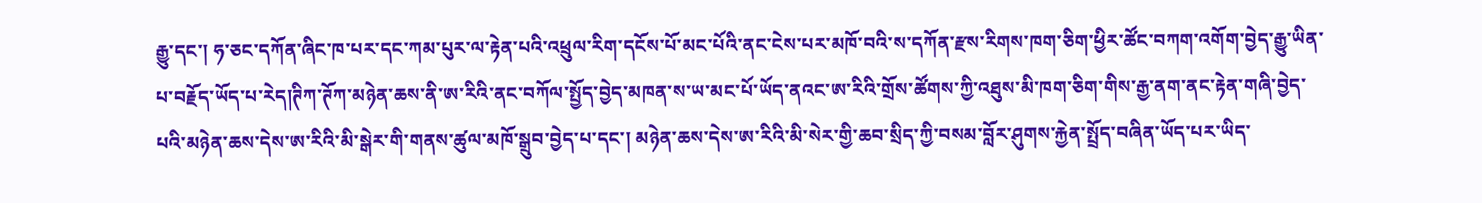རྒྱུ་དང་། ཧ་ཅང་དཀོན་ཞིང་ཁ་པར་དང་ཀམ་པུར་ལ་རྟེན་པའི་འཕྲུལ་རིག་དངོས་པོ་མང་པོའི་ནང་ངེས་པར་མཁོ་བའི་ས་དཀོན་རྫས་རིགས་ཁག་ཅིག་ཕྱིར་ཚོང་བཀག་འགོག་བྱེད་རྒྱུ་ཡིན་པ་བརྗོད་ཡོད་པ་རེད།ཊིཀ་ཊོཀ་མཉེན་ཆས་ནི་ཨ་རིའི་ནང་བཀོལ་སྤྱོད་བྱེད་མཁན་ས་ཡ་མང་པོ་ཡོད་ནའང་ཨ་རིའི་གྲོས་ཚོགས་ཀྱི་འཐུས་མི་ཁག་ཅིག་གིས་རྒྱ་ནག་ནང་རྟེན་གཞི་བྱེད་པའི་མཉེན་ཆས་དེས་ཨ་རིའི་མི་སྒེར་གི་གནས་ཚུལ་མཁོ་སྒྲུབ་བྱེད་པ་དང་། མཉེན་ཆས་དེས་ཨ་རིའི་མི་སེར་གྱི་ཆབ་སྲིད་ཀྱི་བསམ་བློར་ཤུགས་རྐྱེན་སྤྲོད་བཞིན་ཡོད་པར་ཡིད་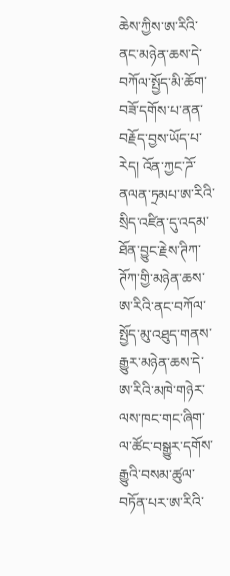ཆེས་ཀྱིས་ཨ་རིའི་ནང་མཉེན་ཆས་དེ་བཀོལ་སྤྱོད་མི་ཆོག་བཟོ་དགོས་པ་ནན་བརྗོད་བྱས་ཡོད་པ་རེད། འོན་ཀྱང་ཌོ་ནལན་ཏྲམཔ་ཨ་རིའི་སྲིད་འཛིན་དུ་འདམ་ཐོན་བྱུང་རྗེས་ཊིཀ་ཊོཀ་གྱི་མཉེན་ཆས་ཨ་རིའི་ནང་བཀོལ་སྤྱོད་མུ་འཐུད་གནས་རྒྱུར་མཉེན་ཆས་དེ་ཨ་རིའི་མཁེ་གཉེར་ལས་ཁང་གང་ཞིག་ལ་ཚོང་བསྒྱུར་དགོས་རྒྱུའི་བསམ་ཚུལ་བཏོན་པར་ཨ་རིའི་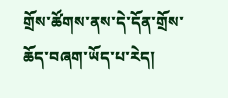གྲོས་ཚོགས་ནས་དེ་དོན་གྲོས་ཆོད་བཞག་ཡོད་པ་རེད།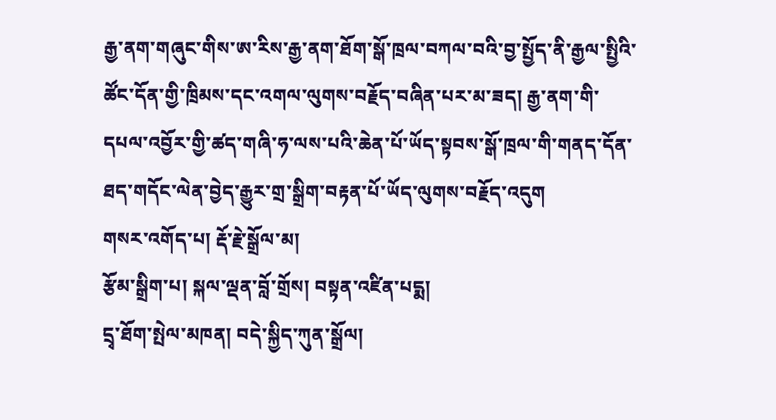རྒྱ་ནག་གཞུང་གིས་ཨ་རིས་རྒྱ་ནག་ཐོག་སྒོ་ཁྲལ་བཀལ་བའི་བྱ་སྤྱོད་ནི་རྒྱལ་སྤྱིའི་ཚོང་དོན་གྱི་ཁྲིམས་དང་འགལ་ལུགས་བརྗོད་བཞིན་པར་མ་ཟད། རྒྱ་ནག་གི་དཔལ་འབྱོར་གྱི་ཚད་གཞི་ཧ་ལས་པའི་ཆེན་པོ་ཡོད་སྟབས་སྒོ་ཁྲལ་གི་གནད་དོན་ཐད་གདོང་ལེན་བྱེད་རྒྱུར་གྲ་སྒྲིག་བརྟན་པོ་ཡོད་ལུགས་བརྗོད་འདུག
གསར་འགོད་པ། རྡོ་རྗེ་སྒྲོལ་མ།
རྩོམ་སྒྲིག་པ། སྐལ་ལྡན་བློ་གྲོས། བསྟན་འཛིན་པདྨ།
དྲྭ་ཐོག་སྤེལ་མཁན། བདེ་སྐྱིད་ཀུན་སྒྲོལ།